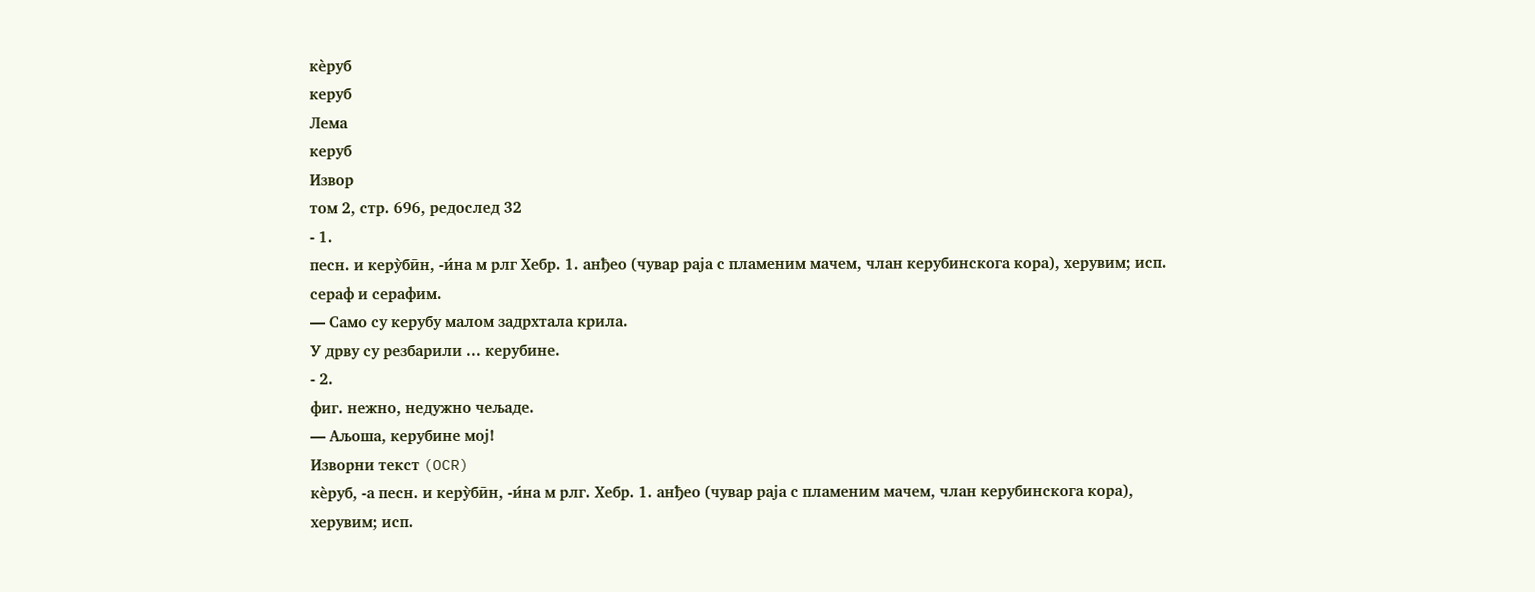кѐруб
керуб
Лема
керуб
Извор
том 2, стр. 696, редослед 32
- 1.
песн. и керу̀бӣн, -и́на м рлг Хебр. 1. анђео (чувар раја с пламеним мачем, члан керубинскога кора), херувим; исп. сераф и серафим.
— Само су керубу малом задрхтала крила.
У дрву су резбарили ... керубине.
- 2.
фиг. нежно, недужно чељаде.
— Аљоша, керубине мој!
Изворни текст (OCR)
кѐруб, -а песн. и керу̀бӣн, -и́на м рлг. Хебр. 1. анђео (чувар раја с пламеним мачем, члан керубинскога кора), херувим; исп.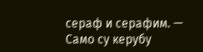сераф и серафим. — Само су керубу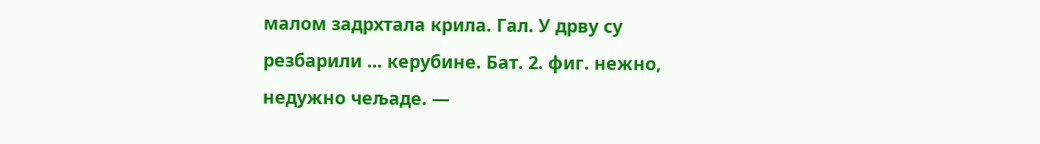малом задрхтала крила. Гал. У дрву су резбарили ... керубине. Бат. 2. фиг. нежно, недужно чељаде. —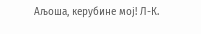Аљоша, керубине мој! Л-К.